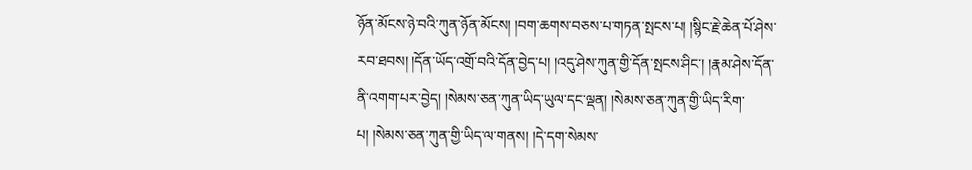ཉོན་མོངས་ཉེ་བའི་ཀུན་ཉོན་མོངས། །བག་ཆགས་བཅས་པ་གཏན་སྤངས་པ། །སྙིང་རྗེ་ཆེན་པོ་ཤེས་རབ་ཐབས། །དོན་ཡོད་འགྲོ་བའི་དོན་བྱེད་པ། །འདུ་ཤེས་ཀུན་གྱི་དོན་སྤངས་ཤིང་། །རྣམ་ཤེས་དོན་ནི་འགག་པར་བྱེད། །སེམས་ཅན་ཀུན་ཡིད་ཡུལ་དང་ལྡན། །སེམས་ཅན་ཀུན་གྱི་ཡིད་རིག་པ། །སེམས་ཅན་ཀུན་གྱི་ཡིད་ལ་གནས། །དེ་དག་སེམས་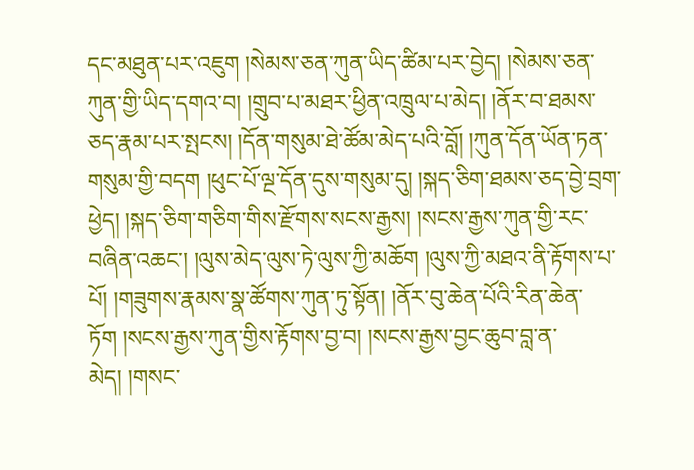དང་མཐུན་པར་འཇུག །སེམས་ཅན་ཀུན་ཡིད་ཚིམ་པར་བྱེད། །སེམས་ཅན་ཀུན་གྱི་ཡིད་དགའ་བ། །གྲུབ་པ་མཐར་ཕྱིན་འཁྲུལ་པ་མེད། །ནོར་བ་ཐམས་ཅད་རྣམ་པར་སྤངས། །དོན་གསུམ་ཐེ་ཚོམ་མེད་པའི་བློ། །ཀུན་དོན་ཡོན་ཏན་གསུམ་གྱི་བདག །ཕུང་པོ་ལྔ་དོན་དུས་གསུམ་དུ། །སྐད་ཅིག་ཐམས་ཅད་བྱེ་བྲག་ཕྱེད། །སྐད་ཅིག་གཅིག་གིས་རྫོགས་སངས་རྒྱས། །སངས་རྒྱས་ཀུན་གྱི་རང་བཞིན་འཆང་། །ལུས་མེད་ལུས་ཏེ་ལུས་ཀྱི་མཆོག །ལུས་ཀྱི་མཐའ་ནི་རྟོགས་པ་པོ། །གཟུགས་རྣམས་སྣ་ཚོགས་ཀུན་ཏུ་སྟོན། །ནོར་བུ་ཆེན་པོའི་རིན་ཆེན་ཏོག །སངས་རྒྱས་ཀུན་གྱིས་རྟོགས་བྱ་བ། །སངས་རྒྱས་བྱང་ཆུབ་བླ་ན་མེད། །གསང་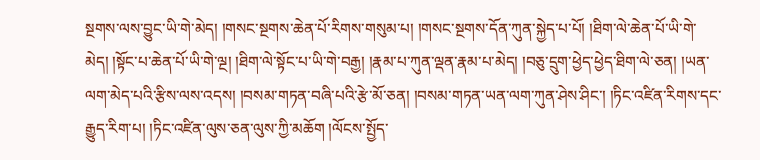སྔགས་ལས་བྱུང་ཡི་གེ་མེད། །གསང་སྔགས་ཆེན་པོ་རིགས་གསུམ་པ། །གསང་སྔགས་དོན་ཀུན་སྐྱེད་པ་པོ། །ཐིག་ལེ་ཆེན་པོ་ཡི་གེ་མེད། །སྟོང་པ་ཆེན་པོ་ཡི་གེ་ལྔ། །ཐིག་ལེ་སྟོང་པ་ཡི་གེ་བརྒྱ། །རྣམ་པ་ཀུན་ལྡན་རྣམ་པ་མེད། །བཅུ་དྲུག་ཕྱེད་ཕྱེད་ཐིག་ལེ་ཅན། །ཡན་ལག་མེད་པའི་རྩིས་ལས་འདས། །བསམ་གཏན་བཞི་པའི་རྩེ་མོ་ཅན། །བསམ་གཏན་ཡན་ལག་ཀུན་ཤེས་ཤིང་། །ཏིང་འཛིན་རིགས་དང་རྒྱུད་རིག་པ། །ཏིང་འཛིན་ལུས་ཅན་ལུས་ཀྱི་མཆོག །ལོངས་སྤྱོད་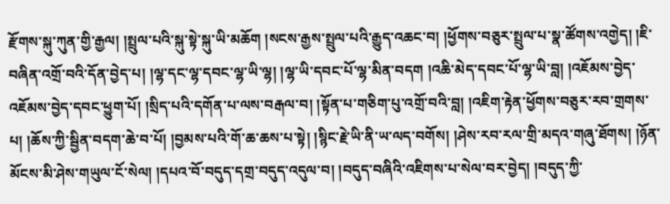རྫོགས་སྐུ་ཀུན་གྱི་རྒྱལ། །སྤྲུལ་པའི་སྐུ་སྟེ་སྐུ་ཡི་མཆོག །སངས་རྒྱས་སྤྲུལ་པའི་རྒྱུད་འཆང་བ། །ཕྱོགས་བཅུར་སྤྲུལ་པ་སྣ་ཚོགས་འགྱེད། །ཇི་བཞིན་འགྲོ་བའི་དོན་བྱེད་པ། །ལྷ་དང་ལྷ་དབང་ལྷ་ཡི་ལྷ། །ལྷ་ཡི་དབང་པོ་ལྷ་མིན་བདག །འཆི་མེད་དབང་པོ་ལྷ་ཡི་བླ། །འཇོམས་བྱེད་འཇོམས་བྱེད་དབང་ཕྱུག་པོ། །སྲིད་པའི་དགོན་པ་ལས་བརྒལ་བ། །སྟོན་པ་གཅིག་པུ་འགྲོ་བའི་བླ། །འཇིག་རྟེན་ཕྱོགས་བཅུར་རབ་གྲགས་པ། །ཆོས་ཀྱི་སྦྱིན་བདག་ཆེ་བ་པོ། །བྱམས་པའི་གོ་ཆ་ཆས་པ་སྟེ། །སྙིང་རྗེ་ཡི་ནི་ཡ་ལད་བགོས། །ཤེས་རབ་རལ་གྲི་མདའ་གཞུ་ཐོགས། །ཉོན་མོངས་མི་ཤེས་གཡུལ་ངོ་སེལ། །དཔའ་བོ་བདུད་དགྲ་བདུད་འདུལ་བ། །བདུད་བཞིའི་འཇིགས་པ་སེལ་བར་བྱེད། །བདུད་ཀྱི་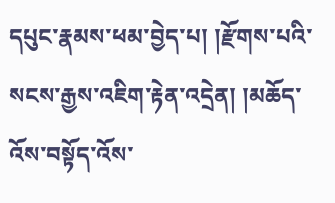དཔུང་རྣམས་ཕམ་བྱེད་པ། །རྫོགས་པའི་སངས་རྒྱས་འཇིག་རྟེན་འདྲེན། །མཆོད་འོས་བསྟོད་འོས་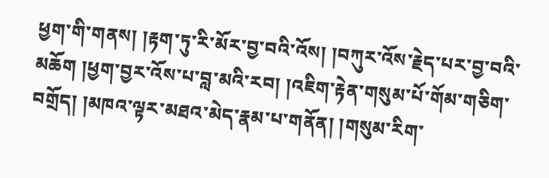ཕྱག་གི་གནས། །རྟག་ཏུ་རི་མོར་བྱ་བའི་འོས། །བཀུར་འོས་རྗེད་པར་བྱ་བའི་མཆོག །ཕྱག་བྱར་འོས་པ་བླ་མའི་རབ། །འཇིག་རྟེན་གསུམ་པོ་གོམ་གཅིག་བགྲོད། །མཁའ་ལྟར་མཐའ་མེད་རྣམ་པ་གནོན། །གསུམ་རིག་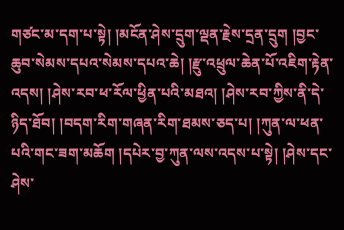གཙང་མ་དག་པ་སྟེ། །མངོན་ཤེས་དྲུག་ལྡན་རྗེས་དྲན་དྲུག །བྱང་ཆུབ་སེམས་དཔའ་སེམས་དཔའ་ཆེ། །རྫུ་འཕྲུལ་ཆེན་པོ་འཇིག་རྟེན་འདས། །ཤེས་རབ་ཕ་རོལ་ཕྱིན་པའི་མཐའ། །ཤེས་རབ་ཀྱིས་ནི་དེ་ཉིད་ཐོབ། །བདག་རིག་གཞན་རིག་ཐམས་ཅད་པ། །ཀུན་ལ་ཕན་པའི་གང་ཟག་མཆོག །དཔེར་བྱ་ཀུན་ལས་འདས་པ་སྟེ། །ཤེས་དང་ཤེས་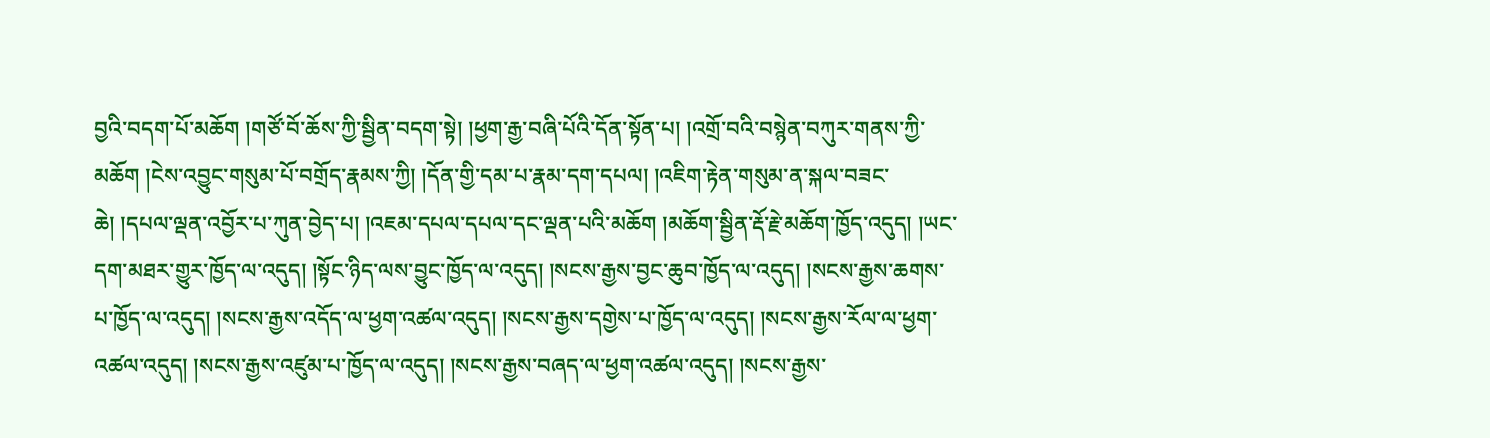བྱའི་བདག་པོ་མཆོག །གཙོ་བོ་ཆོས་ཀྱི་སྦྱིན་བདག་སྟེ། །ཕྱག་རྒྱ་བཞི་པོའི་དོན་སྟོན་པ། །འགྲོ་བའི་བསྙེན་བཀུར་གནས་ཀྱི་མཆོག །ངེས་འབྱུང་གསུམ་པོ་བགྲོད་རྣམས་ཀྱི། །དོན་གྱི་དམ་པ་རྣམ་དག་དཔལ། །འཇིག་རྟེན་གསུམ་ན་སྐལ་བཟང་ཆེ། །དཔལ་ལྡན་འབྱོར་པ་ཀུན་བྱེད་པ། །འཇམ་དཔལ་དཔལ་དང་ལྡན་པའི་མཆོག །མཆོག་སྦྱིན་རྡོ་རྗེ་མཆོག་ཁྱོད་འདུད། །ཡང་དག་མཐར་གྱུར་ཁྱོད་ལ་འདུད། །སྟོང་ཉིད་ལས་བྱུང་ཁྱོད་ལ་འདུད། །སངས་རྒྱས་བྱང་ཆུབ་ཁྱོད་ལ་འདུད། །སངས་རྒྱས་ཆགས་པ་ཁྱོད་ལ་འདུད། །སངས་རྒྱས་འདོད་ལ་ཕྱག་འཚལ་འདུད། །སངས་རྒྱས་དགྱེས་པ་ཁྱོད་ལ་འདུད། །སངས་རྒྱས་རོལ་ལ་ཕྱག་འཚལ་འདུད། །སངས་རྒྱས་འཛུམ་པ་ཁྱོད་ལ་འདུད། །སངས་རྒྱས་བཞད་ལ་ཕྱག་འཚལ་འདུད། །སངས་རྒྱས་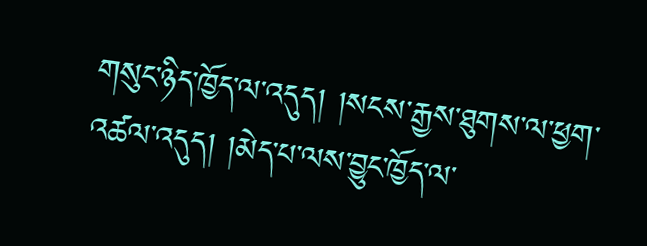གསུང་ཉིད་ཁྱོད་ལ་འདུད། །སངས་རྒྱས་ཐུགས་ལ་ཕྱག་འཚལ་འདུད། །མེད་པ་ལས་བྱུང་ཁྱོད་ལ་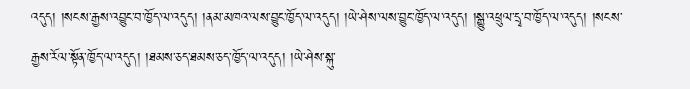འདུད། །སངས་རྒྱས་འབྱུང་བ་ཁྱོད་ལ་འདུད། །ནམ་མཁའ་ལས་བྱུང་ཁྱོད་ལ་འདུད། །ཡེ་ཤེས་ལས་བྱུང་ཁྱོད་ལ་འདུད། །སྒྱུ་འཕྲུལ་དྲྭ་བ་ཁྱོད་ལ་འདུད། །སངས་རྒྱས་རོལ་སྟོན་ཁྱོད་ལ་འདུད། །ཐམས་ཅད་ཐམས་ཅད་ཁྱོད་ལ་འདུད། །ཡེ་ཤེས་སྐུ་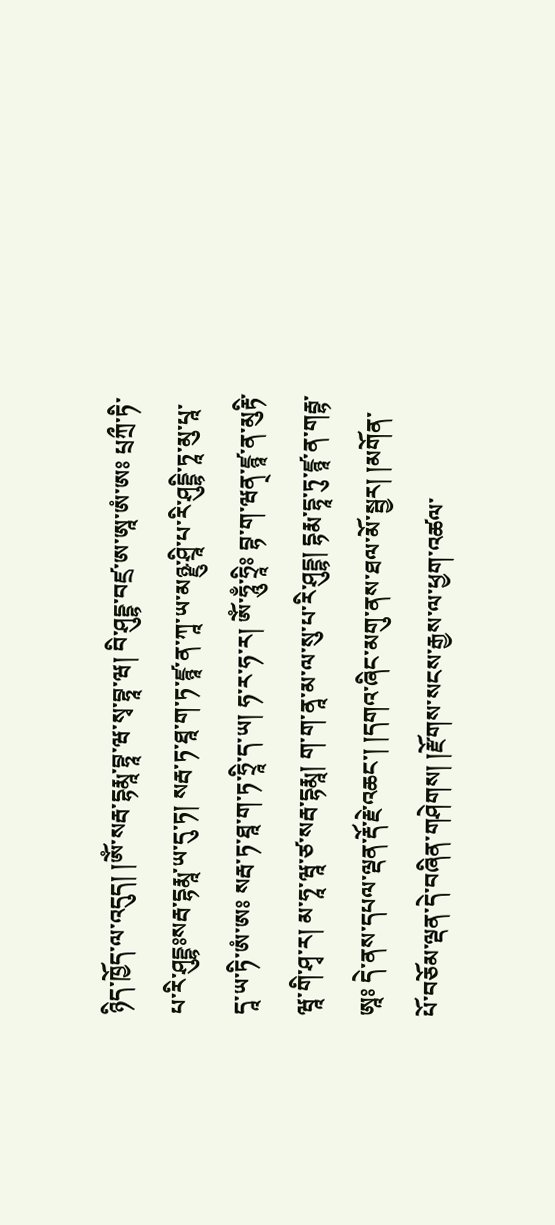ཉིད་ཁྱོད་ལ་འདུད། །ༀ་སརྦ་དྷརྨཱ་བྷཱ་ཝ་སྭ་བྷཱ་ཝ། བི་ཤུདྡྷ་བཛྲ་ཨ་ཨཱ་ཨཾ་ཨཿ པྲཀྲྀ་ཏི་པ་རི་ཤུདྡྷཿསརྦ་དྷརྨཱ་ཡ་དུ་ཏ། སརྦ་ཏ་ཐཱ་ག་ཏ་ཛྙཱ་ན་ཀཱ་ཡ་མཉྫུ་ཤྲཱི་པ་རི་ཤུདྡྷི་ཏཱ་མུ་པཱ་དཱ་ཡ་ཏི་ཨཾ་ཨཿ སརྦ་ཏ་ཐཱ་ག་ཏ་ཧྲཱི་ད་ཡ། ཧ་ར་ཧ་ར། ༀ་ཧཱུྃ་ཧྲཱིཿ བྷ་ག་ཝན྄་ཛྙཱ་ན་མུརྟི་ཝཱ་གི་ཤྭ་ར། མ་ཧཱ་ཝཱ་ཙ་སརྦ་དྷརྨཱ། ག་ག་ནཱ་མ་ལ་སུ་པ་རི་ཤུདྡྷ། དྷརྨ་དྷཱ་ཏུ་ཛྙཱ་ན་གརྦྷ་ཨཱཿ དེ་ནས་དཔལ་ལྡན་རྡོ་རྗེ་འཆང་། །དགའ་ཞིང་མགུ་ནས་ཐལ་མོ་སྦྱར། །མགོན་པོ་བཅོམ་ལྡན་དེ་བཞིན་གཤེགས། །རྫོགས་སངས་རྒྱས་ལ་ཕྱག་འཚལ་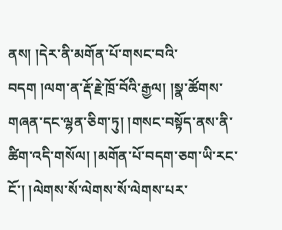ནས། །དེར་ནི་མགོན་པོ་གསང་བའི་བདག །ལག་ན་རྡོ་རྗེ་ཁྲོ་བོའི་རྒྱལ། །སྣ་ཚོགས་གཞན་དང་ལྷན་ཅིག་ཏུ། །གསང་བསྟོད་ནས་ནི་ཚིག་འདི་གསོལ། །མགོན་པོ་བདག་ཅག་ཡི་རང་ངོ་། །ལེགས་སོ་ལེགས་སོ་ལེགས་པར་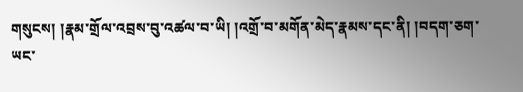གསུངས། །རྣམ་གྲོལ་འབྲས་བུ་འཚལ་བ་ཡི། །འགྲོ་བ་མགོན་མེད་རྣམས་དང་ནི། །བདག་ཅག་ཡང་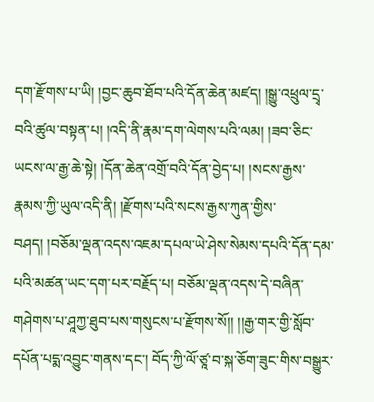དག་རྫོགས་པ་ཡི། །བྱང་ཆུབ་ཐོབ་པའི་དོན་ཆེན་མཛད། །སྒྱུ་འཕྲུལ་དྲྭ་བའི་ཚུལ་བསྟན་པ། །འདི་ནི་རྣམ་དག་ལེགས་པའི་ལམ། །ཟབ་ཅིང་ཡངས་ལ་རྒྱ་ཆེ་སྟེ། །དོན་ཆེན་འགྲོ་བའི་དོན་བྱེད་པ། །སངས་རྒྱས་རྣམས་ཀྱི་ཡུལ་འདི་ནི། །རྫོགས་པའི་སངས་རྒྱས་ཀུན་གྱིས་བཤད། །བཅོམ་ལྡན་འདས་འཇམ་དཔལ་ཡེ་ཤེས་སེམས་དཔའི་དོན་དམ་པའི་མཚན་ཡང་དག་པར་བརྗོད་པ། བཅོམ་ལྡན་འདས་དེ་བཞིན་གཤེགས་པ་ཤཱཀྱ་ཐུབ་པས་གསུངས་པ་རྫོགས་སོ།། །།རྒྱ་གར་གྱི་སློབ་དཔོན་པདྨ་འབྱུང་གནས་དང་། བོད་ཀྱི་ལོ་ཙཱ་བ་སྐ་ཅོག་ཟུང་གིས་བསྒྱུར་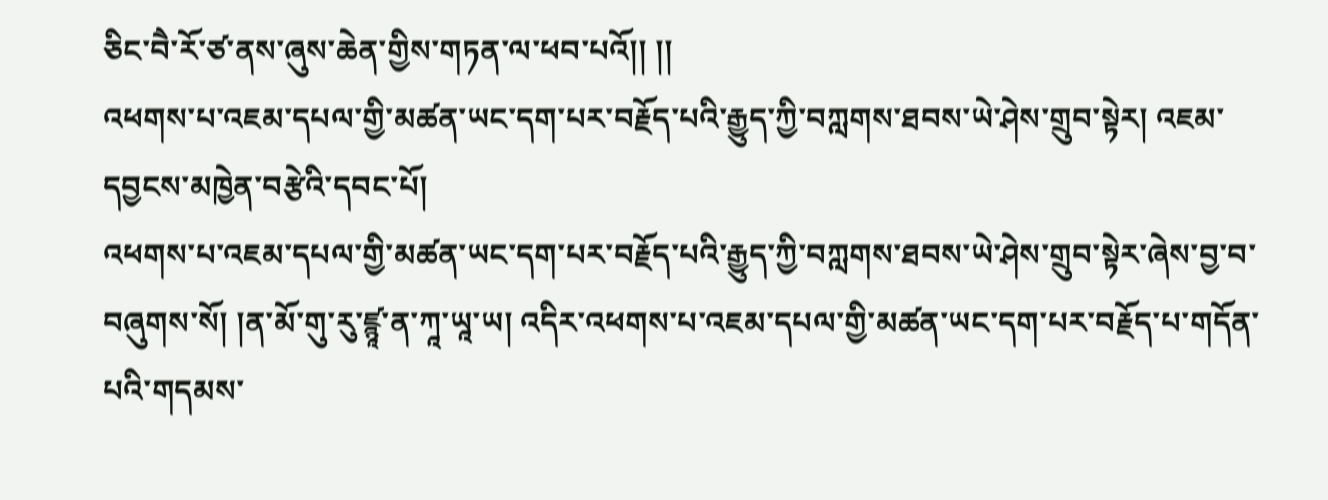ཅིང་བཻ་རོ་ཙ་ནས་ཞུས་ཆེན་གྱིས་གཏན་ལ་ཕབ་པའོ།། །།
འཕགས་པ་འཇམ་དཔལ་གྱི་མཚན་ཡང་དག་པར་བརྗོད་པའི་རྒྱུད་ཀྱི་བཀླགས་ཐབས་ཡེ་ཤེས་གྲུབ་སྟེར། འཇམ་དབྱངས་མཁྱེན་བརྩེའི་དབང་པོ།
འཕགས་པ་འཇམ་དཔལ་གྱི་མཚན་ཡང་དག་པར་བརྗོད་པའི་རྒྱུད་ཀྱི་བཀླགས་ཐབས་ཡེ་ཤེས་གྲུབ་སྟེར་ཞེས་བྱ་བ་བཞུགས་སོ། །ན་མོ་གུ་རུ་ཛྙཱ་ན་ཀཱ་ཡཱ་ཡ། འདིར་འཕགས་པ་འཇམ་དཔལ་གྱི་མཚན་ཡང་དག་པར་བརྗོད་པ་གདོན་པའི་གདམས་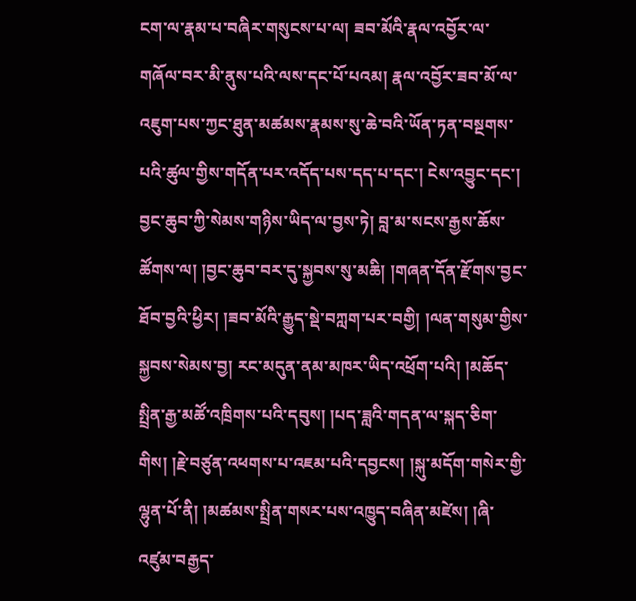ངག་ལ་རྣམ་པ་བཞིར་གསུངས་པ་ལ། ཟབ་མོའི་རྣལ་འབྱོར་ལ་གཞོལ་བར་མི་ནུས་པའི་ལས་དང་པོ་པའམ། རྣལ་འབྱོར་ཟབ་མོ་ལ་འཇུག་པས་ཀྱང་ཐུན་མཚམས་རྣམས་སུ་ཆེ་བའི་ཡོན་ཏན་བསྔགས་པའི་ཚུལ་གྱིས་གདོན་པར་འདོད་པས་དད་པ་དང་། ངེས་འབྱུང་དང་། བྱང་ཆུབ་ཀྱི་སེམས་གཉིས་ཡིད་ལ་བྱས་ཏེ། བླ་མ་སངས་རྒྱས་ཆོས་ཚོགས་ལ། །བྱང་ཆུབ་བར་དུ་སྐྱབས་སུ་མཆི། །གཞན་དོན་རྫོགས་བྱང་ཐོབ་བྱའི་ཕྱིར། །ཟབ་མོའི་རྒྱུད་སྡེ་བཀླག་པར་བགྱི། །ལན་གསུམ་གྱིས་སྐྱབས་སེམས་བྱ། རང་མདུན་ནམ་མཁར་ཡིད་འཕྲོག་པའི། །མཆོད་སྤྲིན་རྒྱ་མཚོ་འཁྲིགས་པའི་དབུས། །པད་ཟླའི་གདན་ལ་སྐད་ཅིག་གིས། །རྗེ་བཙུན་འཕགས་པ་འཇམ་པའི་དབྱངས། །སྐུ་མདོག་གསེར་གྱི་ལྷུན་པོ་ནི། །མཚམས་སྤྲིན་གསར་པས་འཁྱུད་བཞིན་མཛེས། །ཞི་འཛུམ་བརྒྱད་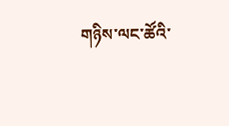གཉིས་ལང་ཚོའི་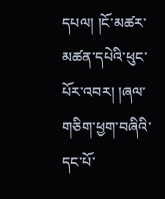དཔལ། །ངོ་མཚར་མཚན་དཔེའི་ཕུང་པོར་འབར། །ཞལ་གཅིག་ཕྱག་བཞིའི་དང་པོ་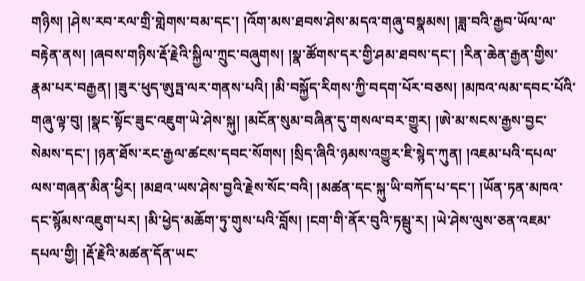གཉིས། །ཤེས་རབ་རལ་གྲི་གླེགས་བམ་དང་། །འོག་མས་ཐབས་ཤེས་མདའ་གཞུ་བསྣམས། །ཟླ་བའི་རྒྱབ་ཡོལ་ལ་བརྟེན་ནས། །ཞབས་གཉིས་རྡོ་རྗེའི་སྐྱིལ་ཀྲུང་བཞུགས། །སྣ་ཚོགས་དར་གྱི་ཤམ་ཐབས་དང་། །རིན་ཆེན་རྒྱན་གྱིས་རྣམ་པར་བརྒྱན། །ཟུར་ཕུད་ཨུཏྤ་ལར་གནས་པའི། །མི་བསྐྱོད་རིགས་ཀྱི་བདག་པོར་བཅས། །མཁའ་ལམ་དབང་པོའི་གཞུ་ལྟ་བུ། །སྣང་སྟོང་ཟུང་འཇུག་ཡེ་ཤེས་སྐུ། །མངོན་སུམ་བཞིན་དུ་གསལ་བར་གྱུར། །ཨེ་མ་སངས་རྒྱས་བྱང་སེམས་དང་། །ཉན་ཐོས་རང་རྒྱལ་ཚངས་དབང་སོགས། །སྲིད་ཞིའི་ཉམས་འགྱུར་ཇི་སྙེད་ཀུན། །འཇམ་པའི་དཔལ་ལས་གཞན་མིན་ཕྱིར། །མཐའ་ཡས་ཤེས་བྱའི་རྗེས་སོང་བའི། །མཚན་དང་སྐུ་ཡི་བཀོད་པ་དང་། །ཡོན་ཏན་མཁའ་དང་སྙོམས་འཇུག་པར། །མི་ཕྱེད་མཆོག་ཏུ་གུས་པའི་བློས། །ངག་གི་ནོར་བུའི་ཏམྦུ་ར། །ཡེ་ཤེས་ལུས་ཅན་འཇམ་དཔལ་གྱི། །རྡོ་རྗེའི་མཚན་དོན་ཡང་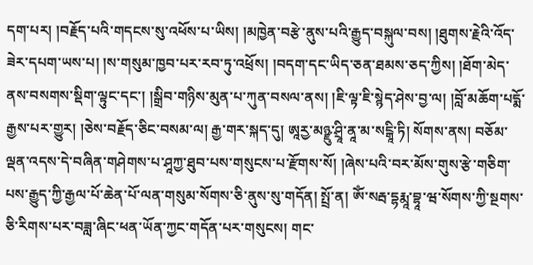དག་པར། །བརྗོད་པའི་གདངས་སུ་འཕོས་པ་ཡིས། །མཁྱེན་བརྩེ་ནུས་པའི་རྒྱུད་བསྐུལ་བས། །ཐུགས་རྗེའི་འོད་ཟེར་དཔག་ཡས་པ། །ས་གསུམ་ཁྱབ་པར་རབ་ཏུ་འཕྲོས། །བདག་དང་ཡིད་ཅན་ཐམས་ཅད་ཀྱིས། །ཐོག་མེད་ནས་བསགས་སྡིག་ལྟུང་དང་། །སྒྲིབ་གཉིས་མུན་པ་ཀུན་བསལ་ནས། །ཇི་ལྟ་ཇི་སྙེད་ཤེས་བྱ་ལ། །བློ་མཆོག་པདྨོ་རྒྱས་པར་གྱུར། །ཅེས་བརྗོད་ཅིང་བསམ་ལ། རྒྱ་གར་སྐད་དུ། ཨཱརྱ་མཉྫུ་ཤྲཱི་ནཱ་མ་སངྒཱི་ཏི། སོགས་ནས། བཅོམ་ལྡན་འདས་དེ་བཞིན་གཤེགས་པ་ཤཱཀྱ་ཐུབ་པས་གསུངས་པ་རྫོགས་སོ། །ཞེས་པའི་བར་མོས་གུས་རྩེ་གཅིག་པས་རྒྱུད་ཀྱི་རྒྱལ་པོ་ཆེན་པོ་ལན་གསུམ་སོགས་ཅི་ནུས་སུ་གདོན། སྤྲོ་ན། ༀ་སརྦ་དྷརྨཱ་བྷཱ་ཝ་སོགས་ཀྱི་སྔགས་ཅི་རིགས་པར་བཟླ་ཞིང་ཕན་ཡོན་ཀྱང་གདོན་པར་གསུངས། གང་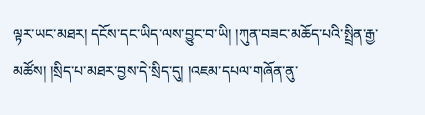ལྟར་ཡང་མཐར། དངོས་དང་ཡིད་ལས་བྱུང་བ་ཡི། །ཀུན་བཟང་མཆོད་པའི་སྤྲིན་རྒྱ་མཚོས། །སྲིད་པ་མཐར་བྱས་དེ་སྲིད་དུ། །འཇམ་དཔལ་གཞོན་ནུ་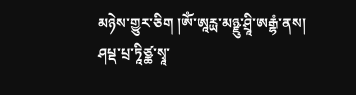མཉེས་གྱུར་ཅིག །ༀ་ཨཱརྻ་མཉྫུ་ཤྲཱི་ཨརྒྷཾ་ནས། ཤཔྡ་པྲ་ཏཱིཙྪ་སྭཱ་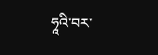ཧཱའི་བར་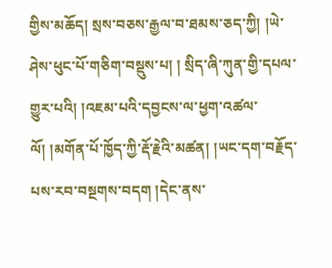གྱིས་མཆོད། སྲས་བཅས་རྒྱལ་བ་ཐམས་ཅད་ཀྱི། །ཡེ་ཤེས་ཕུང་པོ་གཅིག་བསྡུས་པ། ། སྲིད་ཞི་ཀུན་གྱི་དཔལ་གྱུར་པའི། །འཇམ་པའི་དབྱངས་ལ་ཕྱག་འཚལ་ལོ། །མགོན་པོ་ཁྱོད་ཀྱི་རྡོ་རྗེའི་མཚན། །ཡང་དག་བརྗོད་པས་རབ་བསྔགས་བདག །དེང་ནས་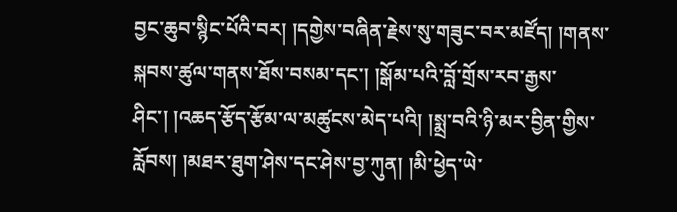བྱང་ཆུབ་སྙིང་པོའི་བར། །དགྱེས་བཞིན་རྗེས་སུ་གཟུང་བར་མཛོད། །གནས་སྐབས་ཚུལ་གནས་ཐོས་བསམ་དང་། །སྒོམ་པའི་བློ་གྲོས་རབ་རྒྱས་ཤིང་། །འཆད་རྩོད་རྩོམ་ལ་མཚུངས་མེད་པའི། །སྨྲ་བའི་ཉི་མར་བྱིན་གྱིས་རློབས། །མཐར་ཐུག་ཤེས་དང་ཤེས་བྱ་ཀུན། །མི་ཕྱེད་ཡེ་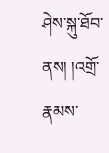ཤེས་སྐུ་ཐོབ་ནས། །འགྲོ་རྣམས་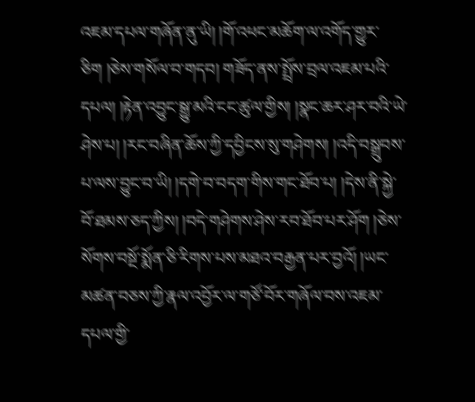འཇམ་དཔལ་གཞོན་ནུ་ཡི། །གོ་འཕང་མཆོག་ལ་འགོད་གྱུར་ཅིག །ཅེས་གསོལ་བ་གདབ། གཟོད་ནས་སྤྲོས་བྲལ་འཇམ་པའི་དཔལ། །རྟེན་འབྱུང་སྒྱུ་མའི་ངང་ཚུལ་གྱིས། །སྣང་ཆར་ཤར་བའི་ཡེ་ཤེས་པ། །རང་བཞིན་ཆོས་ཀྱི་དབྱིངས་སུ་གཤེགས། །འདི་བསྒྲུབས་པ་ལས་བྱུང་བ་ཡི། །དགེ་བ་བདག་གིས་གང་ཐོབ་པ། །དེས་ནི་སྐྱེ་བོ་ཐམས་ཅད་ཀྱིས། །བདེ་གཤེགས་ཤེས་རབ་ཐོབ་པར་ཤོག །ཅེས་སོགས་བསྔོ་སྨོན་ཅི་རིགས་པས་མཐའ་བརྒྱན་པར་བྱའོ། །ཡང་མཚན་བཅས་ཀྱི་རྣལ་འབྱོར་ལ་གཙོ་བོར་གཞོལ་བས་འཇམ་དཔལ་གྱི་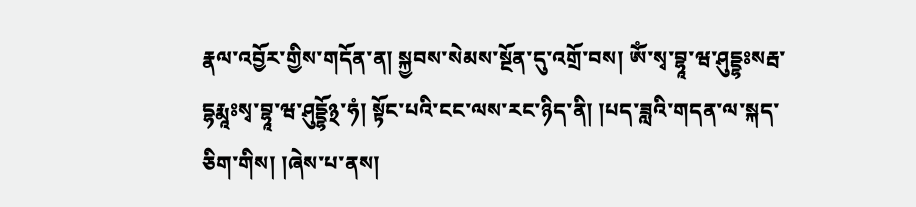རྣལ་འབྱོར་གྱིས་གདོན་ན། སྐྱབས་སེམས་སྔོན་དུ་འགྲོ་བས། ༀ་སྭ་བྷཱ་ཝ་ཤུདྡྷཿསརྦ་དྷརྨཱཿསྭ་བྷཱ་ཝ་ཤུདྡྷོ྅་ཧཾ། སྟོང་པའི་ངང་ལས་རང་ཉིད་ནི། །པད་ཟླའི་གདན་ལ་སྐད་ཅིག་གིས། །ཞེས་པ་ནས།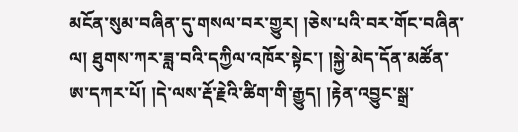མངོན་སུམ་བཞིན་དུ་གསལ་བར་གྱུར། །ཅེས་པའི་བར་གོང་བཞིན་ལ། ཐུགས་ཀར་ཟླ་བའི་དཀྱིལ་འཁོར་སྟེང་། །སྐྱེ་མེད་དོན་མཚོན་ཨ་དཀར་པོ། །དེ་ལས་རྡོ་རྗེའི་ཚིག་གི་རྒྱུད། །རྟེན་འབྱུང་སྒྲ་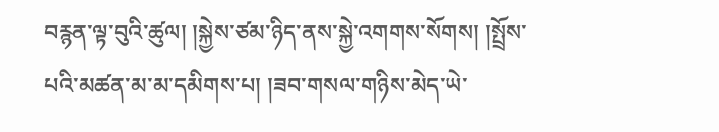བརྙན་ལྟ་བུའི་ཚུལ། །སྐྱེས་ཙམ་ཉིད་ནས་སྐྱེ་འགགས་སོགས། །སྤྲོས་པའི་མཚན་མ་མ་དམིགས་པ། །ཟབ་གསལ་གཉིས་མེད་ཡེ་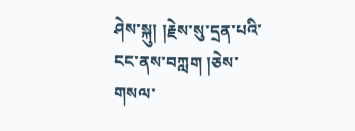ཤེས་སྐུ། །རྗེས་སུ་དྲན་པའི་ངང་ནས་བཀླག །ཅེས་གསལ་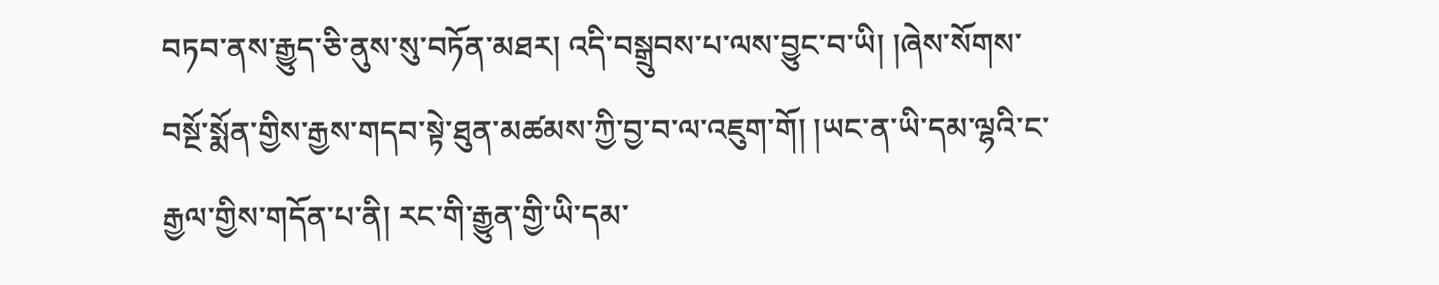བཏབ་ནས་རྒྱུད་ཅི་ནུས་སུ་བཏོན་མཐར། འདི་བསྒྲུབས་པ་ལས་བྱུང་བ་ཡི། །ཞེས་སོགས་བསྔོ་སྨོན་གྱིས་རྒྱས་གདབ་སྟེ་ཐུན་མཚམས་ཀྱི་བྱ་བ་ལ་འཇུག་གོ། །ཡང་ན་ཡི་དམ་ལྷའི་ང་རྒྱལ་གྱིས་གདོན་པ་ནི། རང་གི་རྒྱུན་གྱི་ཡི་དམ་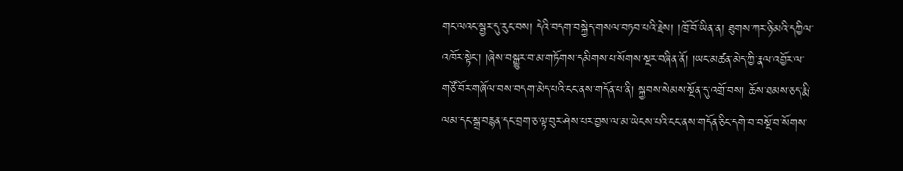གང་ལའང་སྦྱར་དུ་རུང་བས། དེའི་བདག་བསྐྱེད་གསལ་བཏབ་པའི་རྗེས། །ཁྲོ་བོ་ཡིན་ན། ཐུགས་ཀར་ཉི་མའི་དཀྱིལ་འཁོར་སྟེང་། །ཞེས་བསྒྱུར་བ་མ་གཏོགས་དམིགས་པ་སོགས་སྔར་བཞིན་ནོ། །ཡང་མཚན་མེད་ཀྱི་རྣལ་འབྱོར་ལ་གཙོ་བོར་གཞོལ་བས་བདག་མེད་པའི་ངང་ནས་གདོན་པ་ནི། སྐྱབས་སེམས་སྔོན་དུ་འགྲོ་བས། ཆོས་ཐམས་ཅད་རྨི་ལམ་དང་སྒྲ་བརྙན་དང་བྲག་ཅ་ལྟ་བུར་ཤེས་པར་བྱས་ལ་མ་ཡེངས་པའི་ངང་ནས་གདོན་ཅིང་དགེ་བ་བསྔོ་བ་སོགས་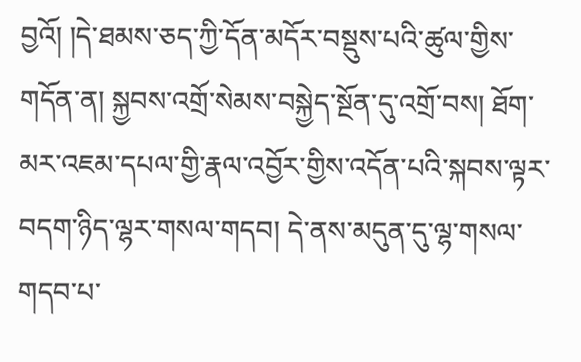བྱའོ། །དེ་ཐམས་ཅད་ཀྱི་དོན་མདོར་བསྡུས་པའི་ཚུལ་གྱིས་གདོན་ན། སྐྱབས་འགྲོ་སེམས་བསྐྱེད་སྔོན་དུ་འགྲོ་བས། ཐོག་མར་འཇམ་དཔལ་གྱི་རྣལ་འབྱོར་གྱིས་འདོན་པའི་སྐབས་ལྟར་བདག་ཉིད་ལྷར་གསལ་གདབ། དེ་ནས་མདུན་དུ་ལྷ་གསལ་གདབ་པ་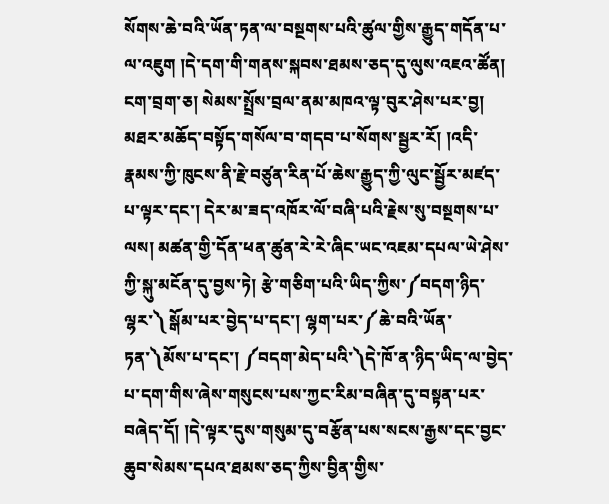སོགས་ཆེ་བའི་ཡོན་ཏན་ལ་བསྔགས་པའི་ཚུལ་གྱིས་རྒྱུད་གདོན་པ་ལ་འཇུག །དེ་དག་གི་གནས་སྐབས་ཐམས་ཅད་དུ་ལུས་འཇའ་ཚོན། ངག་བྲག་ཅ། སེམས་སྤྲོས་བྲལ་ནམ་མཁའ་ལྟ་བུར་ཤེས་པར་བྱ། མཐར་མཆོད་བསྟོད་གསོལ་བ་གདབ་པ་སོགས་སྦྱར་རོ། །འདི་རྣམས་ཀྱི་ཁུངས་ནི་རྗེ་བཙུན་རིན་པོ་ཆེས་རྒྱུད་ཀྱི་ལུང་སྦྱོར་མཛད་པ་ལྟར་དང་། དེར་མ་ཟད་འཁོར་ལོ་བཞི་པའི་རྗེས་སུ་བསྔགས་པ་ལས། མཚན་གྱི་དོན་ཕན་ཚུན་རེ་རེ་ཞིང་ཡང་འཇམ་དཔལ་ཡེ་ཤེས་ཀྱི་སྐུ་མངོན་དུ་བྱས་ཏེ། རྩེ་གཅིག་པའི་ཡིད་ཀྱིས་༼བདག་ཉིད་ལྷར་༽ སྒོམ་པར་བྱེད་པ་དང་། ལྷག་པར་༼ཆེ་བའི་ཡོན་ཏན་༽མོས་པ་དང་། ༼བདག་མེད་པའི་༽དེ་ཁོ་ན་ཉིད་ཡིད་ལ་བྱེད་པ་དག་གིས་ཞེས་གསུངས་པས་ཀྱང་རིམ་བཞིན་དུ་བསྟན་པར་བཞེད་དོ། །དེ་ལྟར་དུས་གསུམ་དུ་བརྩོན་པས་སངས་རྒྱས་དང་བྱང་ཆུབ་སེམས་དཔའ་ཐམས་ཅད་ཀྱིས་བྱིན་གྱིས་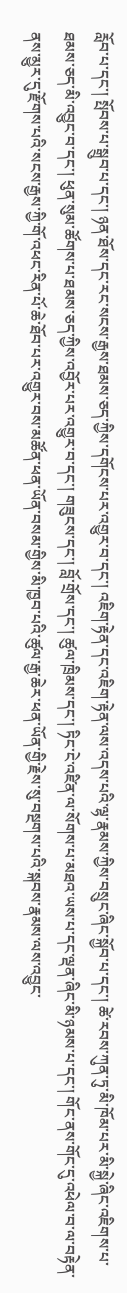རློབ་པ་དང་། སྤོབས་པ་སྒྲུབ་པ་དང་། ཉན་ཐོས་དང་རང་སངས་རྒྱས་ཐམས་ཅད་ཀྱིས་དགོངས་པར་འགྱུར་བ་དང་། འཇིག་རྟེན་དང་འཇིག་རྟེན་ལས་འདས་པའི་ལྷ་རྣམས་ཀྱིས་བསྲུང་ཞིང་སྐྱོབ་པ་དང་། ཚེ་རབས་ཀུན་ཏུ་མི་ཁོམ་པར་མི་སྐྱེ་ཞིང་འཇིགས་པ་ཐམས་ཅད་མི་འབྱུང་བ་དང་། ཕུན་སུམ་ཚོགས་པ་ཐམས་ཅད་ཀྱིས་འབྱོར་པར་འགྱུར་བ་དང་། གཟུངས་དང་། བློ་གྲོས་དང་། ཚུལ་ཁྲིམས་དང་། ཏིང་ངེ་འཛིན་ལ་སོགས་པ་མཐའ་ཡས་པ་དང་ལྡན་ཞིང་མི་ཉམས་པ་དང་། གོང་ནས་གོང་དུ་འཕེལ་བ་ལ་བརྟེན་ནས་མྱུར་དུ་རྫོགས་པའི་སངས་རྒྱས་ཀྱི་གོ་འཕང་རིན་པོ་ཆེ་ཐོབ་པར་འགྱུར་བས་མཚོན་ཕན་ཡོན་བསམ་གྱིས་མི་ཁྱབ་པའི་ཚུལ་རྒྱ་ཆེར་ཕན་ཡོན་གྱི་རྗེས་སུ་བསྔགས་པའི་སྐབས་རྣམས་ལས་འབྱུང་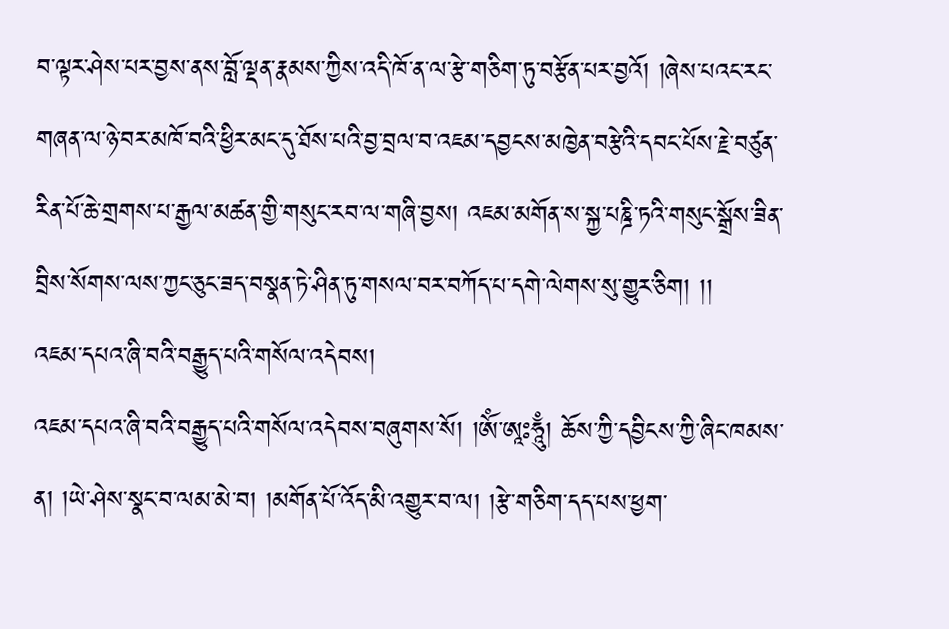བ་ལྟར་ཤེས་པར་བྱས་ནས་བློ་ལྡན་རྣམས་ཀྱིས་འདི་ཁོ་ན་ལ་རྩེ་གཅིག་ཏུ་བརྩོན་པར་བྱའོ། །ཞེས་པའང་རང་གཞན་ལ་ཉེ་བར་མཁོ་བའི་ཕྱིར་མང་དུ་ཐོས་པའི་བྱ་བྲལ་བ་འཇམ་དབྱངས་མཁྱེན་བརྩེའི་དབང་པོས་རྗེ་བཙུན་རིན་པོ་ཆེ་གྲགས་པ་རྒྱལ་མཚན་གྱི་གསུང་རབ་ལ་གཞི་བྱས། འཇམ་མགོན་ས་སྐྱ་པཎྜི་ཏའི་གསུང་སྒྲོས་ཟིན་བྲིས་སོགས་ལས་ཀྱང་ཅུང་ཟད་བསྣན་ཏེ་ཤིན་ཏུ་གསལ་བར་བཀོད་པ་དགེ་ལེགས་སུ་གྱུར་ཅིག། །།
འཇམ་དཔའ་ཞི་བའི་བརྒྱུད་པའི་གསོལ་འདེབས།
འཇམ་དཔའ་ཞི་བའི་བརྒྱུད་པའི་གསོལ་འདེབས་བཞུགས་སོ། །ༀ་ཨཱཿཧཱུྃ། ཆོས་ཀྱི་དབྱིངས་ཀྱི་ཞིང་ཁམས་ན། །ཡེ་ཤེས་སྣང་བ་ལམ་མེ་བ། །མགོན་པོ་འོད་མི་འགྱུར་བ་ལ། །རྩེ་གཅིག་དད་པས་ཕྱག་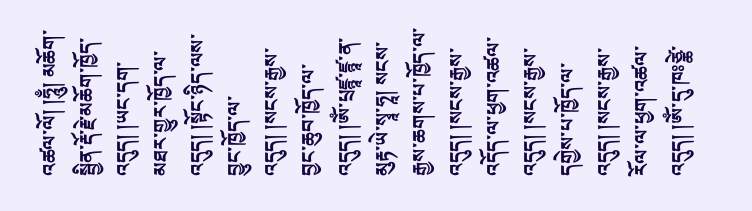འཚལ་ལོ། །ཧཱུྃ། མཆོག་སྦྱིན་རྡོ་རྗེ་མཆོག་ཁྱོད་འདུད། །ཡང་དག་མཐར་གྱུར་ཁྱོད་ལ་འདུད། །སྟོང་ཉིད་ལས་བྱུང་ཁྱོད་ལ་འདུད། །སངས་རྒྱས་བྱང་ཆུབ་ཁྱོད་ལ་འདུད། །ༀ་པྲཛྙཱ་ཛྙཱ་ན་མུརྟ་ཡེ་སྭཱ་ཧཱ། སངས་རྒྱས་ཆགས་པ་ཁྱོད་ལ་འདུད། །སངས་རྒྱས་འདོད་ལ་ཕྱག་འཚལ་འདུད། །སངས་རྒྱས་དགྱེས་པ་ཁྱོད་ལ་འདུད། །སངས་རྒྱས་རོལ་ལ་ཕྱག་འཚལ་འདུད། །ༀ་དུ་ཁཿཙྪེ་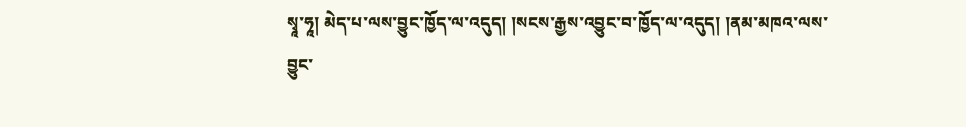སྭཱ་ཧཱ། མེད་པ་ལས་བྱུང་ཁྱོད་ལ་འདུད། །སངས་རྒྱས་འབྱུང་བ་ཁྱོད་ལ་འདུད། །ནམ་མཁའ་ལས་བྱུང་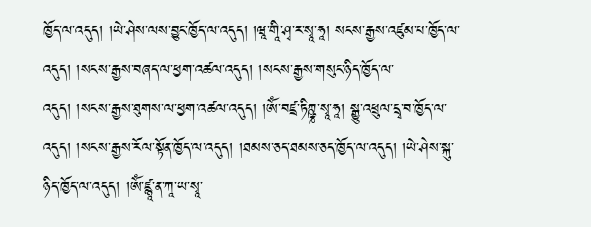ཁྱོད་ལ་འདུད། །ཡེ་ཤེས་ལས་བྱུང་ཁྱོད་ལ་འདུད། །ཝཱ་གཱི་ཤྭ་ར་སྭཱ་ཧཱ། སངས་རྒྱས་འཛུམ་པ་ཁྱོད་ལ་འདུད། །སངས་རྒྱས་བཞད་ལ་ཕྱག་འཚལ་འདུད། །སངས་རྒྱས་གསུང་ཉིད་ཁྱོད་ལ་འདུད། །སངས་རྒྱས་ཐུགས་ལ་ཕྱག་འཚལ་འདུད། །ༀ་བཛྲ་ཏིཀྵྞ་སྭཱ་ཧཱ། སྒྱུ་འཕྲུལ་དྲྭ་བ་ཁྱོད་ལ་འདུད། །སངས་རྒྱས་རོལ་སྟོན་ཁྱོད་ལ་འདུད། །ཐམས་ཅད་ཐམས་ཅད་ཁྱོད་ལ་འདུད། །ཡེ་ཤེས་སྐུ་ཉིད་ཁྱོད་ལ་འདུད། །ༀ་ཛྙཱ་ན་ཀཱ་ཡ་སྭཱ་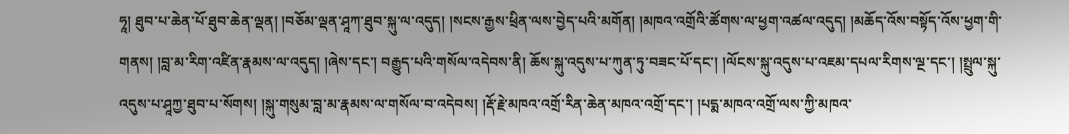ཧཱ། ཐུབ་པ་ཆེན་པོ་ཐུབ་ཆེན་ལྡན། །བཅོམ་ལྡན་ཤཱཀ་ཐུབ་སྐུ་ལ་འདུད། །སངས་རྒྱས་ཕྲིན་ལས་བྱེད་པའི་མགོན། །མཁའ་འགྲོའི་ཚོགས་ལ་ཕྱག་འཚལ་འདུད། །མཆོད་འོས་བསྟོད་འོས་ཕྱག་གི་གནས། །བླ་མ་རིག་འཛིན་རྣམས་ལ་འདུད། །ཞེས་དང་། བརྒྱུད་པའི་གསོལ་འདེབས་ནི། ཆོས་སྐུ་འདུས་པ་ཀུན་ཏུ་བཟང་པོ་དང་། །ལོངས་སྐུ་འདུས་པ་འཇམ་དཔལ་རིགས་ལྔ་དང་། །སྤྲུལ་སྐུ་འདུས་པ་ཤཱཀྱ་ཐུབ་པ་སོགས། །སྐུ་གསུམ་བླ་མ་རྣམས་ལ་གསོལ་བ་འདེབས། །རྡོ་རྗེ་མཁའ་འགྲོ་རིན་ཆེན་མཁའ་འགྲོ་དང་། །པདྨ་མཁའ་འགྲོ་ལས་ཀྱི་མཁའ་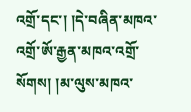འགྲོ་དང་། །དེ་བཞིན་མཁའ་འགྲོ་ཨོ་རྒྱན་མཁའ་འགྲོ་སོགས། །མ་ལུས་མཁའ་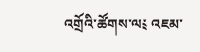འགྲོའི་ཚོགས་ལ༴ འཇམ་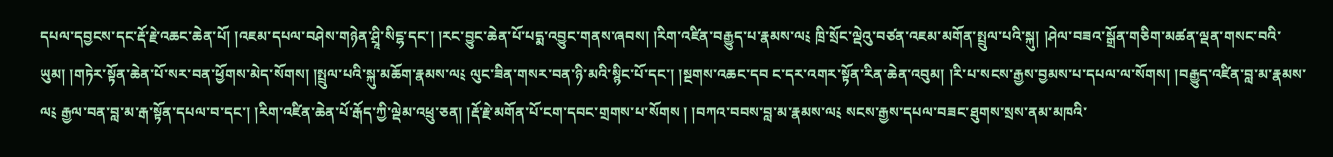དཔལ་དབྱངས་དང་རྡོ་རྗེ་འཆང་ཆེན་པོ། །འཇམ་དཔལ་བཤེས་གཉེན་ཤྲཱི་སིངྷ་དང་། །རང་བྱུང་ཆེན་པོ་པདྨ་འབྱུང་གནས་ཞབས། །རིག་འཛིན་བརྒྱུད་པ་རྣམས་ལ༴ ཁྲི་སྲོང་ལྡེའུ་བཙན་འཇམ་མགོན་སྤྲུལ་པའི་སྐུ། །ཤེལ་བཟའ་སྒྲོན་གཅིག་མཚན་ལྡན་གསང་བའི་ཡུམ། །གཏེར་སྟོན་ཆེན་པོ་སར་བན་ཕྱོགས་མེད་སོགས། །སྤྲུལ་པའི་སྐུ་མཆོག་རྣམས་ལ༴ ལུང་ཟིན་གསར་བན་ཉི་མའི་སྙིང་པོ་དང་། །སྔགས་འཆང་དབ ང་དར་འགར་སྟོན་རིན་ཆེན་འབུམ། །རི་པ་སངས་རྒྱས་བྱམས་པ་དཔལ་ལ་སོགས། །བརྒྱུད་འཛིན་བླ་མ་རྣམས་ལ༴ རྒྱལ་བན་བླ་མ་རྒ་སྟོན་དཔལ་བ་དང་། །རིག་འཛིན་ཆེན་པོ་རྒོད་ཀྱི་ལྡེམ་འཕྲུ་ཅན། །རྡོ་རྗེ་མགོན་པོ་ངག་དབང་གྲགས་པ་སོགས ། །བཀའ་བབས་བླ་མ་རྣམས་ལ༴ སངས་རྒྱས་དཔལ་བཟང་ཐུགས་སྲས་ནམ་མཁའི་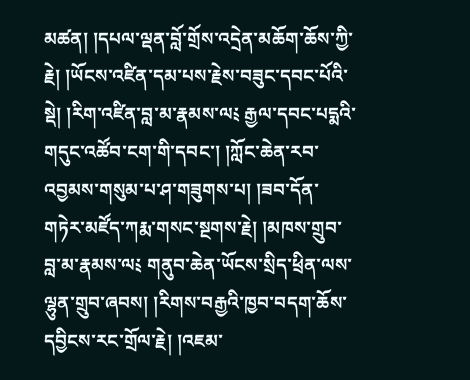མཚན། །དཔལ་ལྡན་བློ་གྲོས་འདྲེན་མཆོག་ཆོས་ཀྱི་རྗེ། །ཡོངས་འཛིན་དམ་པས་རྗེས་བཟུང་དབང་པོའི་སྡེ། །རིག་འཛིན་བླ་མ་རྣམས་ལ༴ རྒྱལ་དབང་པདྨའི་གདུང་འཚོབ་ངག་གི་དབང་། །ཀློང་ཆེན་རབ་འབྱམས་གསུམ་པ་ཤ་གཟུགས་པ། །ཟབ་དོན་གཏེར་མཛོད་ཀརྨ་གསང་སྔགས་རྗེ། །མཁས་གྲུབ་བླ་མ་རྣམས་ལ༴ གནུབ་ཆེན་ཡོངས་སྲིད་ཕྲིན་ལས་ལྷུན་གྲུབ་ཞབས། །རིགས་བརྒྱའི་ཁྱབ་བདག་ཆོས་དབྱིངས་རང་གྲོལ་རྗེ། །འཇམ་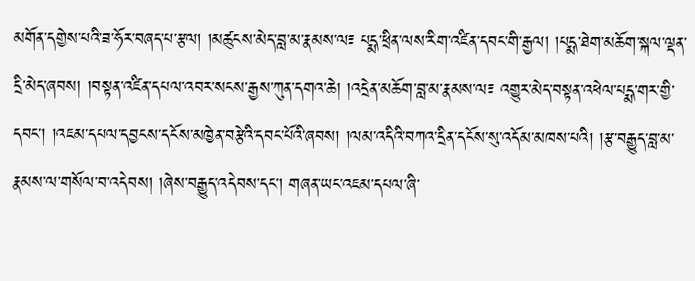མགོན་དགྱེས་པའི་ཟ་ཧོར་བཞད་པ་རྩལ། །མཚུངས་མེད་བླ་མ་རྣམས་ལ༴ པདྨ་ཕྲིན་ལས་རིག་འཛིན་དབང་གི་རྒྱལ། །པདྨ་ཐེག་མཆོག་སྐལ་ལྡན་དྲི་མེད་ཞབས། །བསྟན་འཛིན་དཔལ་འབར་སངས་རྒྱས་ཀུན་དགའ་ཆེ། །འདྲེན་མཆོག་བླ་མ་རྣམས་ལ༴ འགྱུར་མེད་བསྟན་འཕེལ་པདྨ་གར་གྱི་དབང་། །འཇམ་དཔལ་དབྱངས་དངོས་མཁྱེན་བརྩེའི་དབང་པོའི་ཞབས། །ལམ་འདིའི་བཀའ་དྲིན་དངོས་སུ་འདོམ་མཁས་པའི། །རྩ་བརྒྱུད་བླ་མ་རྣམས་ལ་གསོལ་བ་འདེབས། །ཞེས་བརྒྱུད་འདེབས་དང་། གཞན་ཡང་འཇམ་དཔལ་ཞི་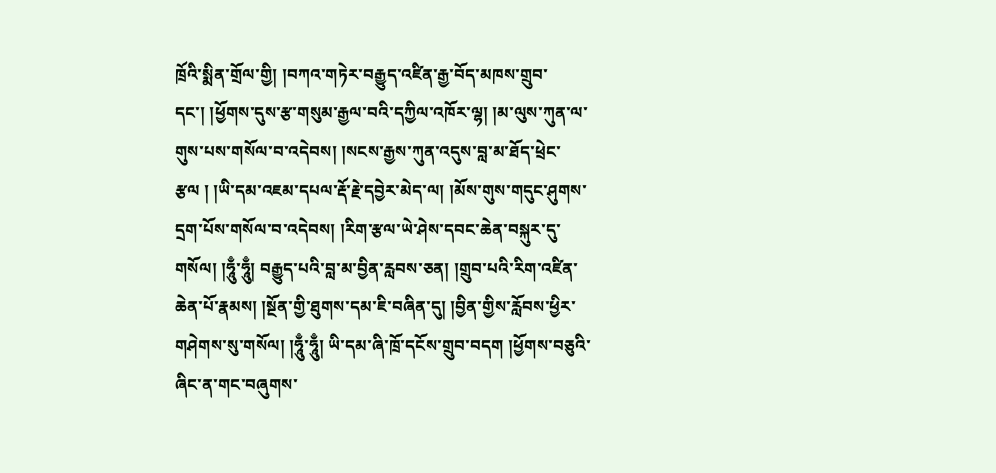ཁྲོའི་སྨིན་གྲོལ་གྱི། །བཀའ་གཏེར་བརྒྱུད་འཛིན་རྒྱ་བོད་མཁས་གྲུབ་དང་། །ཕྱོགས་དུས་རྩ་གསུམ་རྒྱལ་བའི་དཀྱིལ་འཁོར་ལྷ། །མ་ལུས་ཀུན་ལ་གུས་པས་གསོལ་བ་འདེབས། །སངས་རྒྱས་ཀུན་འདུས་བླ་མ་ཐོད་ཕྲེང་རྩལ ། །ཡི་དམ་འཇམ་དཔལ་རྡོ་རྗེ་དབྱེར་མེད་ལ། །མོས་གུས་གདུང་ཤུགས་དྲག་པོས་གསོལ་བ་འདེབས། །རིག་རྩལ་ཡེ་ཤེས་དབང་ཆེན་བསྐུར་དུ་གསོལ། །ཧཱུྃ་ཧཱུྃ། བརྒྱུད་པའི་བླ་མ་བྱིན་རླབས་ཅན། །གྲུབ་པའི་རིག་འཛིན་ཆེན་པོ་རྣམས། །སྔོན་གྱི་ཐུགས་དམ་ཇི་བཞིན་དུ། །བྱིན་གྱིས་རློབས་ཕྱིར་གཤེགས་སུ་གསོལ། །ཧཱུྃ་ཧཱུྃ། ཡི་དམ་ཞི་ཁྲོ་དངོས་གྲུབ་བདག །ཕྱོགས་བཅུའི་ཞིང་ན་གང་བཞུགས་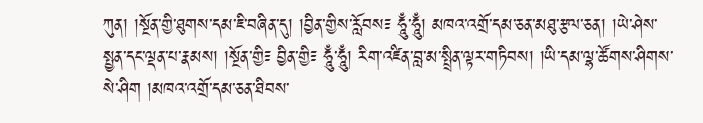ཀུན། །སྔོན་གྱི་ཐུགས་དམ་ཇི་བཞིན་དུ། །བྱིན་གྱིས་རློབས༴ ཧཱུྃ་ཧཱུྃ། མཁའ་འགྲོ་དམ་ཅན་མཐུ་རྩལ་ཅན། །ཡེ་ཤེས་སྤྱན་དང་ལྡན་པ་རྣམས། །སྔོན་གྱི༴ བྱིན་གྱི༴ ཧཱུྃ་ཧཱུྃ། རིག་འཛིན་བླ་མ་སྤྲིན་ལྟར་གཏིབས། །ཡི་དམ་ལྷ་ཚོགས་ཤིགས་སེ་ཤིག །མཁའ་འགྲོ་དམ་ཅན་ཐིབས་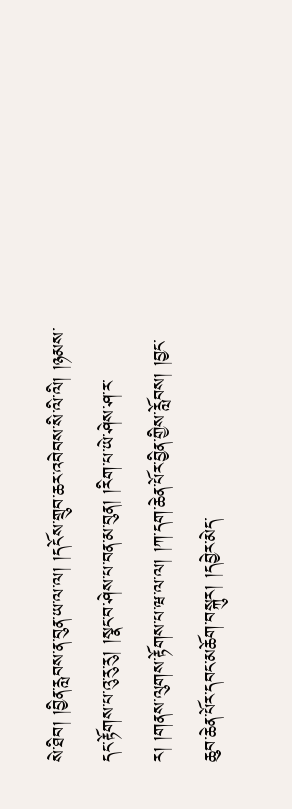སེ་ཐིབ། །བྱིན་རླབས་ན་བུན་ཡ་ལ་ལ། །དངོས་གྲུབ་ཆར་འབེབས་སི་ལི་ལི། །ཉམས་དང་རྟོགས་པ་འུ་རུ་རུ། །སྣང་བ་ཤེས་པ་བན་མ་བུན། །རིག་པ་ཡེ་ཤེས་ཤ་ར་ར། །གནས་ལུགས་རྟོགས་པ་ཝ་ལ་ལ། །ཀ་དག་ཆེན་པོར་བྱིན་གྱིས་རློབས། །བྱང་ཆུབ་ཆེན་པོར་དབང་མཆོག་བསྐུར། །དབྱེར་མེད་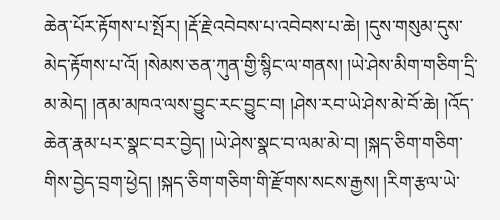ཆེན་པོར་རྟོགས་པ་སྤོར། །རྡོ་རྗེ་འབེབས་པ་འབེབས་པ་ཆེ། །དུས་གསུམ་དུས་མེད་རྟོགས་པ་འོ། །སེམས་ཅན་ཀུན་གྱི་སྙིང་ལ་གནས། །ཡེ་ཤེས་མིག་གཅིག་དྲི་མ་མེད། །ནམ་མཁའ་ལས་བྱུང་རང་བྱུང་བ། །ཤེས་རབ་ཡེ་ཤེས་མེ་བོ་ཆེ། །འོད་ཆེན་རྣམ་པར་སྣང་བར་བྱེད། །ཡེ་ཤེས་སྣང་བ་ལམ་མེ་བ། །སྐད་ཅིག་གཅིག་གིས་བྱེད་བྲག་ཕྱེད། །སྐད་ཅིག་གཅིག་གི་རྫོགས་སངས་རྒྱས། །རིག་རྩལ་ཡེ་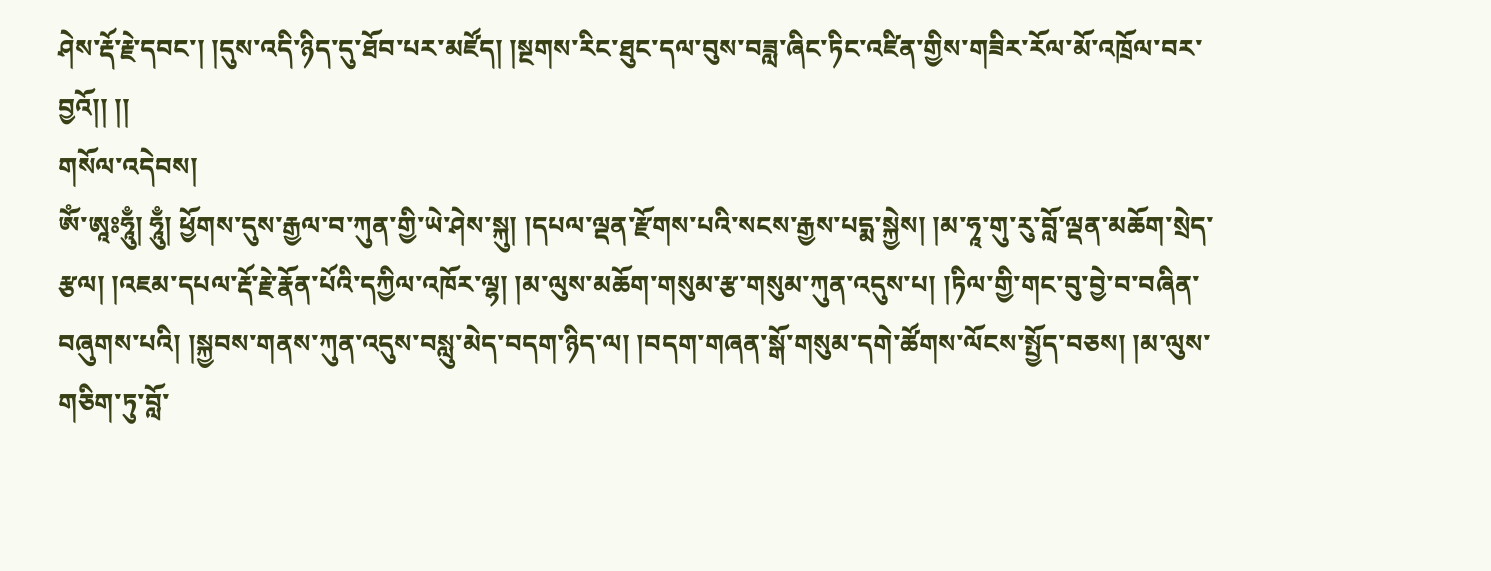ཤེས་རྡོ་རྗེ་དབང་། །དུས་འདི་ཉིད་དུ་ཐོབ་པར་མཛོད། །སྔགས་རིང་ཐུང་དལ་བུས་བཟླ་ཞིང་ཏིང་འཛིན་གྱིས་གཟིར་རོལ་མོ་འཁྲོལ་བར་བྱའོ།། །།
གསོལ་འདེབས།
ༀ་ཨཱཿཧཱུྃ། ཧཱུྃ། ཕྱོགས་དུས་རྒྱལ་བ་ཀུན་གྱི་ཡེ་ཤེས་སྐུ། །དཔལ་ལྡན་རྫོགས་པའི་སངས་རྒྱས་པདྨ་སྐྱེས། །མ་ཧཱ་གུ་རུ་བློ་ལྡན་མཆོག་སྲེད་རྩལ། །འཇམ་དཔལ་རྡོ་རྗེ་རྣོན་པོའི་དཀྱིལ་འཁོར་ལྷ། །མ་ལུས་མཆོག་གསུམ་རྩ་གསུམ་ཀུན་འདུས་པ། །ཏིལ་གྱི་གང་བུ་བྱེ་བ་བཞིན་བཞུགས་པའི། །སྐྱབས་གནས་ཀུན་འདུས་བསླུ་མེད་བདག་ཉིད་ལ། །བདག་གཞན་སྒོ་གསུམ་དགེ་ཚོགས་ལོངས་སྤྱོད་བཅས། །མ་ལུས་གཅིག་ཏུ་བློ་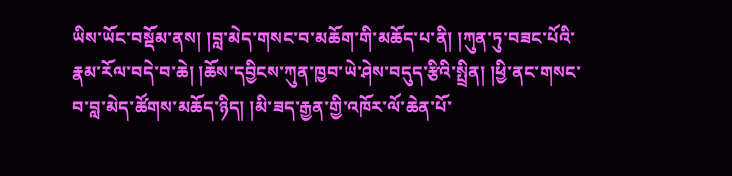ཡིས་ཡོང་བསྡོམ་ནས། །བླ་མེད་གསང་བ་མཆོག་གི་མཆོད་པ་ནི། །ཀུན་ཏུ་བཟང་པོའི་རྣམ་རོལ་བདེ་བ་ཆེ། །ཆོས་དབྱིངས་ཀུན་ཁྱབ་ཡེ་ཤེས་བདུད་རྩིའི་སྤྲིན། །ཕྱི་ནང་གསང་བ་བླ་མེད་ཚོགས་མཆོད་ཉིད། །མི་ཟད་རྒྱན་གྱི་འཁོར་ལོ་ཆེན་པོ་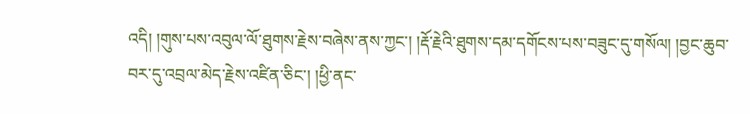འདི། །གུས་པས་འབུལ་ལོ་ཐུགས་རྗེས་བཞེས་ནས་ཀྱང་། །རྡོ་རྗེའི་ཐུགས་དམ་དགོངས་པས་བཟུང་དུ་གསོལ། །བྱང་ཆུབ་བར་དུ་འབྲལ་མེད་རྗེས་འཛིན་ཅིང་། །ཕྱི་ནང་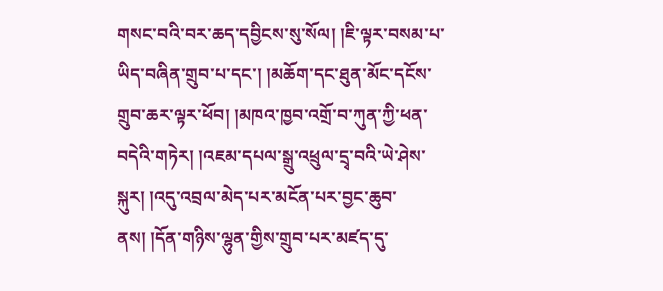གསང་བའི་བར་ཆད་དབྱིངས་སུ་སོལ། །ཇི་ལྟར་བསམ་པ་ཡིད་བཞིན་གྲུབ་པ་དང་། །མཆོག་དང་ཐུན་མོང་དངོས་གྲུབ་ཆར་ལྟར་ཕོབ། །མཁའ་ཁྱབ་འགྲོ་བ་ཀུན་ཀྱི་ཕན་བདེའི་གཏེར། །འཇམ་དཔལ་སྒྲུ་འཕྲུལ་དྲྭ་བའི་ཡེ་ཤེས་སྐུར། །འདུ་འབྲལ་མེད་པར་མངོན་པར་བྱང་ཆུབ་ནས། །དོན་གཉིས་ལྷུན་གྱིས་གྲུབ་པར་མཛད་དུ་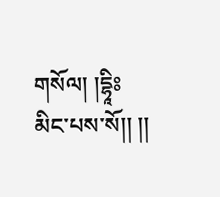གསོལ། །དྷཱིཿམིང་པས་སོ།། །།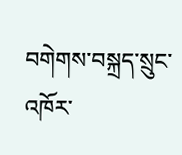བགེགས་བསྐྲད་སྲུང་འཁོར་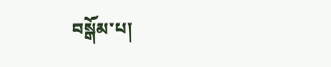བསྒོམ་པ།